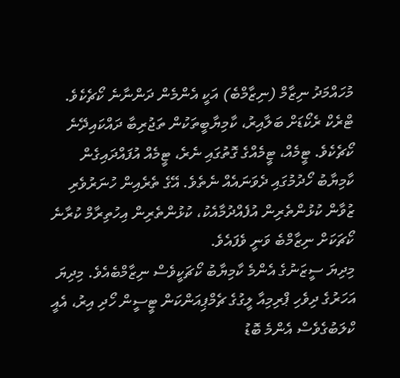މުހައްމަދު ނިޒާމް (ނިޒާމްބެ) އަކީ އެންމެން ދަންނާނެ ކޯޗެކެވެ. ޓްރެކް ރެކޯޑަށް ބަލާއިރު، ކާމިޔާބީތަކުން ތަޖުރިބާ ދައްކައިދޭނެ ކޯޗެކެވެ. ޓީމެއް، ޓީމެއްގެ ގޮތުގައި ނެރެ، ޓީމެއް އުފައްދައިގެން ކާމިޔާބު ހޯދުމުގައި ދެވަނައެއް ނެތެވެ. އޭގެ ތެރެއިން ހުނަރުވެރި ޒުވާން ކުޅުންތެރިން އުފެއްދުމާއެކު، ކުޅުންތެރިން އިހުތިރާމް ކުރާނެ ކޯޗަކަށް ނިޒާމްބެ ވަނީ ވެފައެވެ.
މިދިޔަ ސީޒަނުގެ އެންމެ ކާމިޔާބު ކޯޗަކީވެސް ނިޒާމްބެއެވެ. މިދިޔަ އަހަރުގެ ދިވެހި ޕްރިމިއާ ލީގުގެ ޗެމްޕިއަންކަން ޓީސީން ހޯދި އިރު، އެއީ ކްލަބުގެވެސް އެންމެ ބޮޑު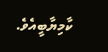ކާމިޔާބީއެވެ.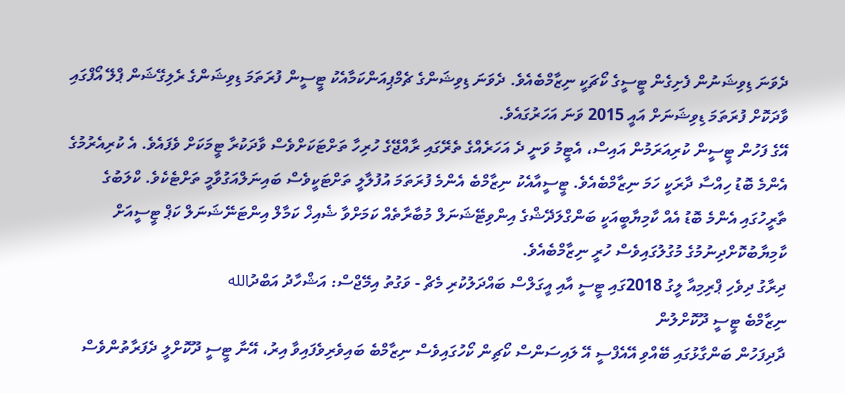ދެވަނަ ޑިވިޝަނުން ފެށިގެން ޓީސީގެ ކޯޗަކީ ނިޒާމްބެއެވެ. ދެވަނަ ޑިވިޝަންގެ ޗެމްޕިއަންކަމާއެކު ޓީސީން ފުރަތަމަ ޑިވިޝަންގެ ރެލިގޭޝަން ޕްލޭ އޯފްގައި ވާދަކޮށް ފުރަތަމަ ޑިވިޝަނަށް އައީ 2015 ވަނަ އަހަރުގައެވެ.
އޭގެ ފަހުން ޓީސީން ކުރިއަރަމުން އައިސް، އެޓީމު ވަނީ ދެ އަހަރެއްގެ ތެރޭގައި ރާއްޖޭގެ ހުރިހާ ތަށްޓަކަށްވެސް ވާދަކުރާ ޓީމަކަށް ވެފައެވެ. އެ ކުރިއެރުމުގެ އެންމެ ބޮޑު ހިއްސާ ދާރަކީ ހަމަ ނިޒާމްބެއެވެ. ޓީސީއާއެކު ނިޒާމްބެ އެންމެ ފުރަތަމަ އުފުލާލީ ތަށްޓަކީވެސް ބައިނަލްއަގުވާމީ ތަށްޓެކެވެ. ކްލަބުގެ ތާރީހުގައި އެންމެ ބޮޑު އެއް ކާމިޔާބީއަކީ ބަންގްލަދޭޝްގެ އިންވިޓޭޝަނަލް މުބާރާތެއް ކަމަށްވާ ޝެއިޚް ކަމާލް އިންޓަނޭޝަނަލް ކަޕް ޓީސީއަށް ކާމިޔާބުކޮށްދިނުމުގެ މުގުލުގައިވެސް ހުރީ ނިޒާމްބެއެވެ.
ދިރާގު ދިވެހި ޕްރިމިއާ ލީގު 2018ގައި ޓީސީ އާއި އީގަލްސް ބައްދަލުކުރި މެޗް - ވަގުތު އިމޭޖްސް: އަޝްހާދު އަބްދުالله
ނިޒާމްބެ ޓީސީ ދޫކޮށްލުން
ދާދިފަހުން ބަންގާޅުގައި ބޭއްވި އޭއެފްސީ އޭ ލައިސަންސް ކޯޗިން ކޯހުގައިވެސް ނިޒާމްބެ ބައިވެރިވެފައިވާ އިރު، އޭނާ ޓީސީ ދޫކޮށްލީ ދެފަރާތުންވެސް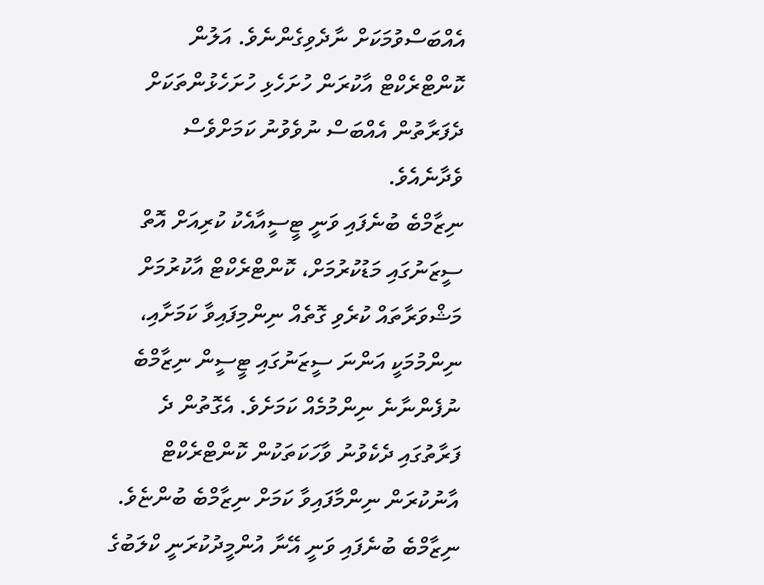އެއްބަސްވުމަކަށް ނާދެވިގެންނެވެ. އަލުން ކޮންޓްރެކްޓް އާކުރަން ހުށަހެޅި ހުށަހެޅުންތަކަށް ދެފަރާތުން އެއްބަސް ނުވެވުނު ކަމަށްވެސް ވެދާނެއެވެ.
ނިޒާމްބެ ބުނެފައި ވަނީ ޓީސީއާއެކު ކުރިއަށް އޮތް ސީޒަނުގައި މަޑުކުރުމަށް، ކޮންޓްރެކްޓް އާކުރުމަށް މަޝްވަރާތައް ކުރެވި ގޮތެއް ނިންމިފައިވާ ކަމަށާއި، ނިންމުމަކީ އަންނަ ސީޒަނުގައި ޓީސީން ނިޒާމްބެ ނުފެންނާނެ ނިންމުމެއް ކަމަށެވެ. އެގޮތުން ދެ ފަރާތުގައި ދެކެވުނު ވާހަކަތަކުން ކޮންޓްރެކްޓް އާނުކުރަން ނިންމާފައިވާ ކަމަށް ނިޒާމްބެ ބުންޏެވެ.
ނިޒާމްބެ ބުނެފައި ވަނީ އޭނާ އުންމީދުކުރަނީ ކްލަބުގެ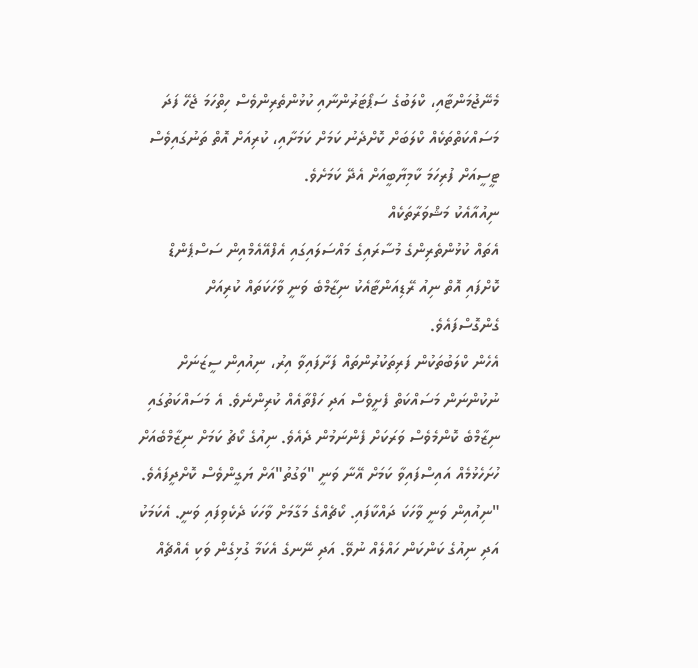މެނޭޖުމަންޓާއި، ކްލަބުގެ ސަޕޯޓަރުންނާއި ކުޅުންތެރިންވެސް ހިތްހަމަ ޖެހޭ ފަދަ މަސައްކަތްތަކެއް ކްލަބަށް ކޮށްދެނު ކަމަށް ކަމަށާއި، ކުރިއަށް އޮތް ތަނުގައިވެސް ޓީސީއަށް ފުރިހަމަ ކާމިޔާބީއަށް އެދޭ ކަމަށެވެ.
ނިއުއާއެކު މަޝްވަރާތަކެއް
އެތައް ކުޅުންތެރިންގެ މުސާރައިގެ މައްސަލައިގައި އެފްއޭއެމްއިން ސަސްޕެންޑް ކޮށްފައި އޮތް ނިއު ރޭޑިއަންޓާއެކު ނިޒާމްބެ ވަނީ ވާހަކަތައް ކުރިއަށް ގެންގޮސްފައެވެ.
އެހެން ކްލަބުތަކުން ފަރިތަކުރުންތައް ފަށާފައިވާ އިރު، ނިއުއިން ސީޒަނަށް ނުކުންނަން މަސައްކަތް ފެށީވެސް އަދި ހަފްތާއެއް ކުރިންނެވެ. އެ މަސައްކަތުގައި ނިޒާމްބެ ކޮންމެވެސް ވަރަކަށް ފެންނަމުން ދެއެވެ. ނިއުގެ ކޯޗު ކަމަށް ނިޒާމްބެއަށް ހުށަހެޅުމެއް އައިސްފައިވާ ކަމަށް އޭނާ ވަނީ "ވަގުތު"އަށް ޔަގީންވެސް ކޮށްދީފައެވެ.
"ނިއުއިން ވަނީ ވާހަކަ ދައްކާފައި. ކޯޗެއްގެ މަގާމަށް ވާހަކަ ދެކެވިފައި ވަނީ. އެކަމަކު އަދި ނިއުގެ ކަންކަން ހައްލެއް ނުވޭ. އަދި ނޭނގެ އެކަމާ ގުޅިގެން ވަކި އެއްޗެއް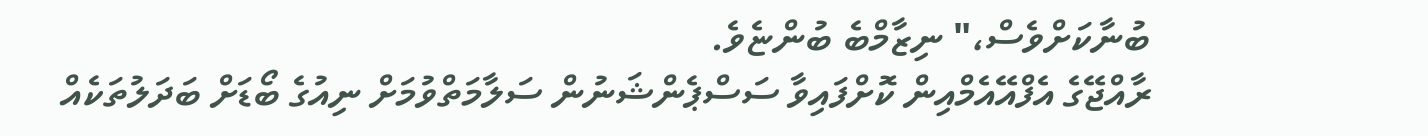ބުނާކަށްވެސް،" ނިޒާމްބެ ބުންޏެވެ.
ރާއްޖޭގެ އެފްއޭއެމްއިން ކޮށްފައިވާ ސަސްޕެންޝަނުން ސަލާމަތްވުމަށް ނިއުގެ ބޯޑަށް ބަދަލުތަކެއް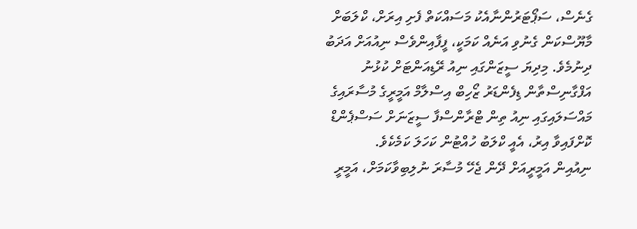ގެނެސް، ސަޕޯޓަރުންނާއެކު މަސައްކަތް ފެށި އިރަށް، ކްލަބަށް މާޔޫސްކަން ގެނުވި އަނެއް ކަމަކީ، ފީފާއިންވެސް ނިއުއަށް އަދަބު ދިނުމެވެ. މިދިޔަ ސީޒަންގައި ނިއު ރޭޑިއަންޓަށް ކުޅުނު އަފްގާނިސްތާން ޑިފެންޑަރު ޒޯހިބް އިސްލާމް އަމީރީގެ މުސާރައިގެ މައްސަލައިގައި ނިއު ތިން ޓްރާންސްފާ ސީޒަނަށް ސަސްޕެންޑް ކޮށްފައިވާ އިރު، އެއީ ކްލަބު ހުއްޓުން ކަހަލަ ކަމެކެވެ.
ނިއުއިން އަމީރީއަށް ދޭން ޖެހޭ މުސާރަ ނުލިބިވާކަމަށް، އަމީރީ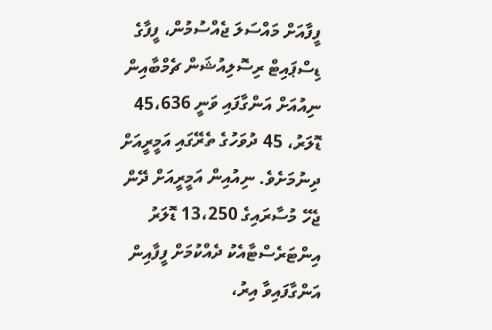ފީފާއަށް މައްސަލަ ޖެއްސުމުން، ފީފާގެ ޑިސްޕައިޓް ރިސޮލިއުޝަން ޗެމްބާއިން ނިއުއަށް އަންގާފައި ވަނީ 45،636 ޑޮލަރު، 45 ދުވަހުގެ ތެރޭގައި އަމީރީއަށް ދިނުމަށެވެ. ނިއުއިން އަމީރީއަށް ދޭން ޖެހޭ މުސާރައިގެ 13،250 ޑޮލަރު އިންޓަރެސްޓާއެކު ދެއްކުމަށް ފީފާއިން އަންގާފައިވާ އިރު،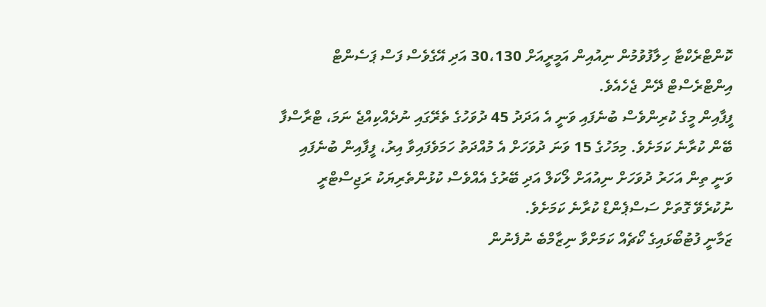ކޮންޓްރެކްޓާ ހިލާފުވުމުން ނިއުއިން އަމީރީއަށް 30،130 އަދި އޭގެވެސް ފަސް ޕަސެންޓް އިންޓްރެސްޓް ދޭން ޖެހެއެވެ.
ފީފާއިން މީގެ ކުރިންވެސް ބުނެފައި ވަނީ އެ އަދަދު 45 ދުވަހުގެ ތެރޭގައި ނުދެއްކިއްޖެ ނަމަ، ޓްރާސްފާ ބޭން ކުރާނެ ކަމަށެވެ. މިމަހުގެ 15 ވަނަ ދުވަހަށް އެ މުއްދަތު ހަމަވެފައިވާ އިރު، ފީފާއިން ބުނެފައި ވަނީ ތިން އަހަރު ދުވަހަށް ނިއުއަށް ލޯކަލް އަދި ބޭރުގެ އެއްވެސް ކުޅުންތެރިޔަކު ރަޖިސްޓްރީ ނުކުރެވޭ ގޮތަށް ސަސްޕެންޑް ކުރާނެ ކަމަށެވެ.
ޒަމާނީ ފުޓުބޯޅައިގެ ކޯޗެއް ކަމަށްވާ ނިޒާމްބެ ނުފެނުން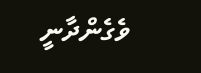ވެގެންދާނީ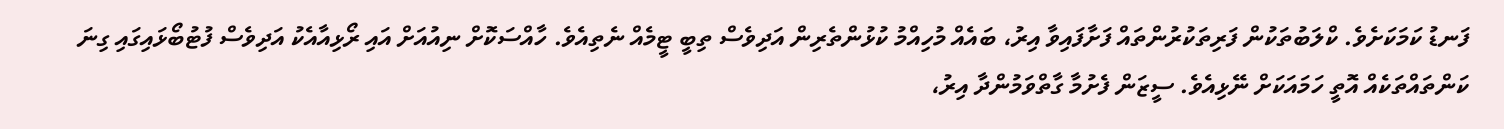ފަނޑު ކަމަކަށެވެ. ކްލަބުތަކުން ފަރިތަކުރުންތައް ފަށާފައިވާ އިރު، ބައެއް މުހިއްމު ކުޅުންތެރިން އަދިވެސް ތިބީ ޓީމެއް ނެތިއެވެ. ހާއްސަކޮށް ނިއުއަށް އައި ރޯޅިއާއެކު އަދިވެސް ފުޓުބޯޅައިގައި ގިނަ ކަންތައްތަކެއް އޮތީ ހަމައަކަށް ނޭޅިއެވެ. ސީޒަން ފެށުމާ ގާތްވަމުންދާ އިރު،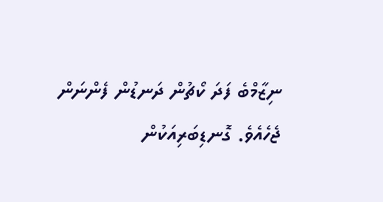ނިޒާމްބެ ފަދަ ކޯޗުން ދަނޑުން ފެންނަން ޖެހެއެވެ. ގޮނޑިބަރިއަކުން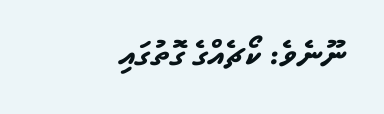ނޫނެވެ: ކޯޗެއްގެ ގޮތުގައި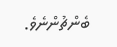ބެންޗުންނެވެ.